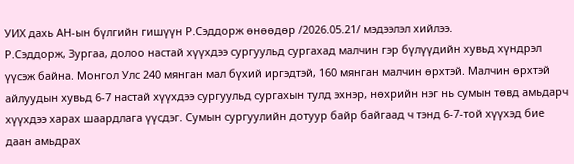УИХ дахь АН-ын бүлгийн гишүүн Р.Сэддорж өнөөдөр /2026.05.21/ мэдээлэл хийлээ.
Р.Сэддорж, Зургаа, долоо настай хүүхдээ сургуульд сургахад малчин гэр бүлүүдийн хувьд хүндрэл үүсэж байна. Монгол Улс 240 мянган мал бүхий иргэдтэй, 160 мянган малчин өрхтэй. Малчин өрхтэй айлуудын хувьд 6-7 настай хүүхдээ сургуульд сургахын тулд эхнэр, нөхрийн нэг нь сумын төвд амьдарч хүүхдээ харах шаардлага үүсдэг. Сумын сургуулийн дотуур байр байгаад ч тэнд 6-7-той хүүхэд бие даан амьдрах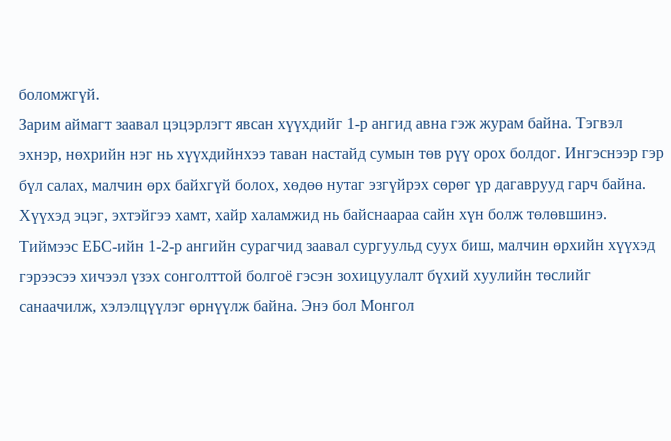боломжгүй.
Зарим аймагт заавал цэцэрлэгт явсан хүүхдийг 1-р ангид авна гэж журам байна. Тэгвэл эхнэр, нөхрийн нэг нь хүүхдийнхээ таван настайд сумын төв рүү орох болдог. Ингэснээр гэр бүл салах, малчин өрх байхгүй болох, хөдөө нутаг эзгүйрэх сөрөг үр дагаврууд гарч байна.
Хүүхэд эцэг, эхтэйгээ хамт, хайр халамжид нь байснаараа сайн хүн болж төлөвшинэ. Тиймээс ЕБС-ийн 1-2-р ангийн сурагчид заавал сургуульд суух биш, малчин өрхийн хүүхэд гэрээсээ хичээл үзэх сонголттой болгоё гэсэн зохицуулалт бүхий хуулийн төслийг санаачилж, хэлэлцүүлэг өрнүүлж байна. Энэ бол Монгол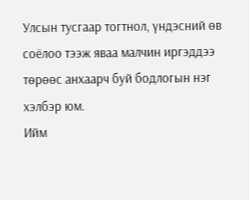Улсын тусгаар тогтнол, үндэсний өв соёлоо тээж яваа малчин иргэддээ төрөөс анхаарч буй бодлогын нэг хэлбэр юм.
Ийм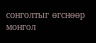сонголтыг өгснөөр монгол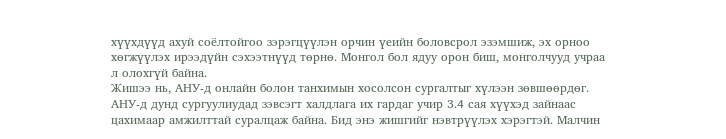хүүхдүүд ахуй соёлтойгоо зэрэгцүүлэн орчин үеийн боловсрол эзэмшиж, эх орноо хөгжүүлэх ирээдүйн сэхээтнүүд төрнө. Монгол бол ядуу орон биш, монголчууд учраа л олохгүй байна.
Жишээ нь, АНУ-д онлайн болон танхимын хосолсон сургалтыг хүлээн зөвшөөрдөг. АНУ-д дунд сургуулиудад зэвсэгт халдлага их гардаг учир 3.4 сая хүүхэд зайнаас цахимаар амжилттай суралцаж байна. Бид энэ жишгийг нэвтрүүлэх хэрэгтэй. Малчин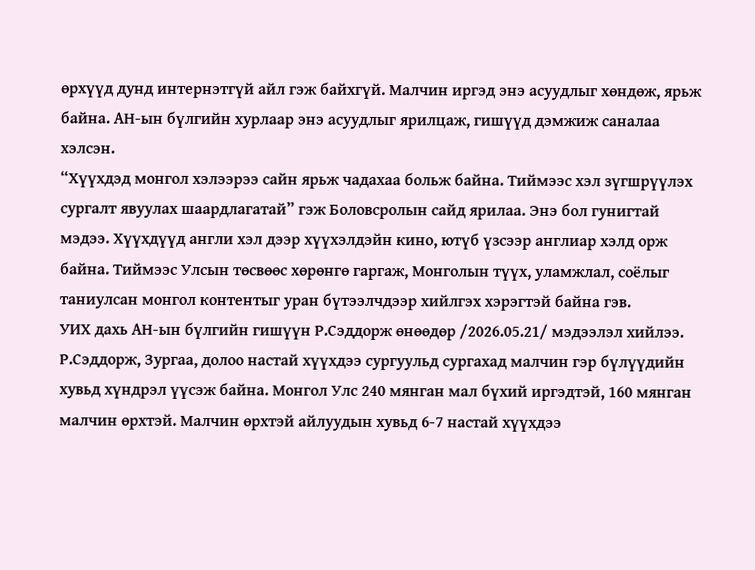өрхүүд дунд интернэтгүй айл гэж байхгүй. Малчин иргэд энэ асуудлыг хөндөж, ярьж байна. АН-ын бүлгийн хурлаар энэ асуудлыг ярилцаж, гишүүд дэмжиж саналаа хэлсэн.
“Хүүхдэд монгол хэлээрээ сайн ярьж чадахаа больж байна. Тиймээс хэл зүгшрүүлэх сургалт явуулах шаардлагатай” гэж Боловсролын сайд ярилаа. Энэ бол гунигтай мэдээ. Хүүхдүүд англи хэл дээр хүүхэлдэйн кино, ютүб үзсээр англиар хэлд орж байна. Тиймээс Улсын төсвөөс хөрөнгө гаргаж, Монголын түүх, уламжлал, соёлыг таниулсан монгол контентыг уран бүтээлчдээр хийлгэх хэрэгтэй байна гэв.
УИХ дахь АН-ын бүлгийн гишүүн Р.Сэддорж өнөөдөр /2026.05.21/ мэдээлэл хийлээ.
Р.Сэддорж, Зургаа, долоо настай хүүхдээ сургуульд сургахад малчин гэр бүлүүдийн хувьд хүндрэл үүсэж байна. Монгол Улс 240 мянган мал бүхий иргэдтэй, 160 мянган малчин өрхтэй. Малчин өрхтэй айлуудын хувьд 6-7 настай хүүхдээ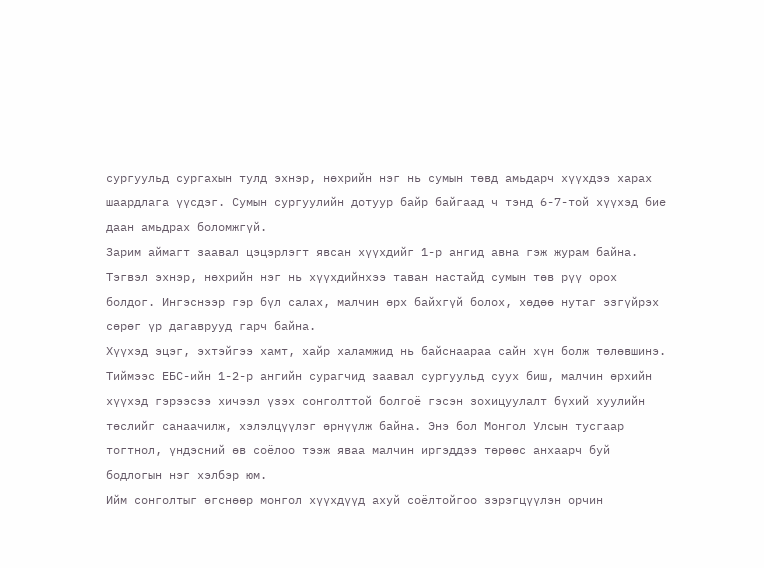сургуульд сургахын тулд эхнэр, нөхрийн нэг нь сумын төвд амьдарч хүүхдээ харах шаардлага үүсдэг. Сумын сургуулийн дотуур байр байгаад ч тэнд 6-7-той хүүхэд бие даан амьдрах боломжгүй.
Зарим аймагт заавал цэцэрлэгт явсан хүүхдийг 1-р ангид авна гэж журам байна. Тэгвэл эхнэр, нөхрийн нэг нь хүүхдийнхээ таван настайд сумын төв рүү орох болдог. Ингэснээр гэр бүл салах, малчин өрх байхгүй болох, хөдөө нутаг эзгүйрэх сөрөг үр дагаврууд гарч байна.
Хүүхэд эцэг, эхтэйгээ хамт, хайр халамжид нь байснаараа сайн хүн болж төлөвшинэ. Тиймээс ЕБС-ийн 1-2-р ангийн сурагчид заавал сургуульд суух биш, малчин өрхийн хүүхэд гэрээсээ хичээл үзэх сонголттой болгоё гэсэн зохицуулалт бүхий хуулийн төслийг санаачилж, хэлэлцүүлэг өрнүүлж байна. Энэ бол Монгол Улсын тусгаар тогтнол, үндэсний өв соёлоо тээж яваа малчин иргэддээ төрөөс анхаарч буй бодлогын нэг хэлбэр юм.
Ийм сонголтыг өгснөөр монгол хүүхдүүд ахуй соёлтойгоо зэрэгцүүлэн орчин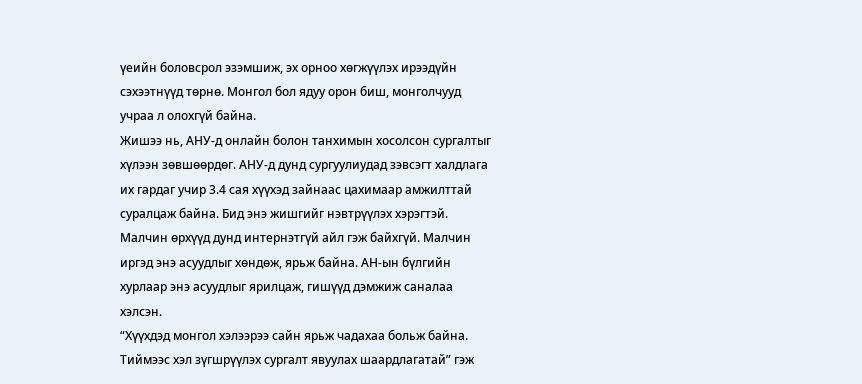үеийн боловсрол эзэмшиж, эх орноо хөгжүүлэх ирээдүйн сэхээтнүүд төрнө. Монгол бол ядуу орон биш, монголчууд учраа л олохгүй байна.
Жишээ нь, АНУ-д онлайн болон танхимын хосолсон сургалтыг хүлээн зөвшөөрдөг. АНУ-д дунд сургуулиудад зэвсэгт халдлага их гардаг учир 3.4 сая хүүхэд зайнаас цахимаар амжилттай суралцаж байна. Бид энэ жишгийг нэвтрүүлэх хэрэгтэй. Малчин өрхүүд дунд интернэтгүй айл гэж байхгүй. Малчин иргэд энэ асуудлыг хөндөж, ярьж байна. АН-ын бүлгийн хурлаар энэ асуудлыг ярилцаж, гишүүд дэмжиж саналаа хэлсэн.
“Хүүхдэд монгол хэлээрээ сайн ярьж чадахаа больж байна. Тиймээс хэл зүгшрүүлэх сургалт явуулах шаардлагатай” гэж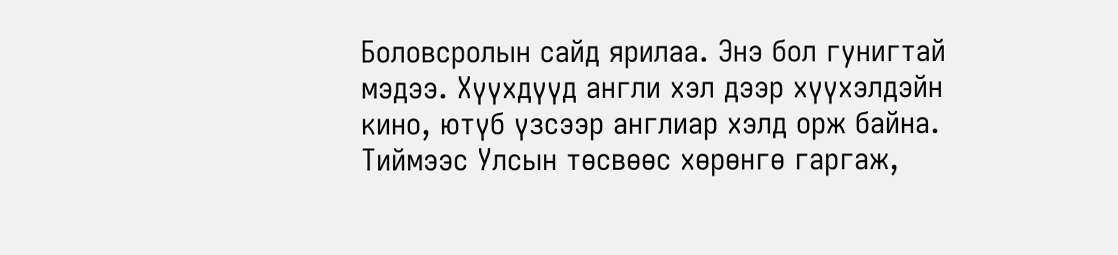Боловсролын сайд ярилаа. Энэ бол гунигтай мэдээ. Хүүхдүүд англи хэл дээр хүүхэлдэйн кино, ютүб үзсээр англиар хэлд орж байна. Тиймээс Улсын төсвөөс хөрөнгө гаргаж,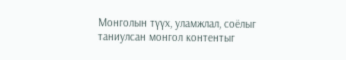Монголын түүх, уламжлал, соёлыг таниулсан монгол контентыг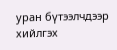уран бүтээлчдээр хийлгэх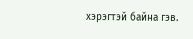хэрэгтэй байна гэв.